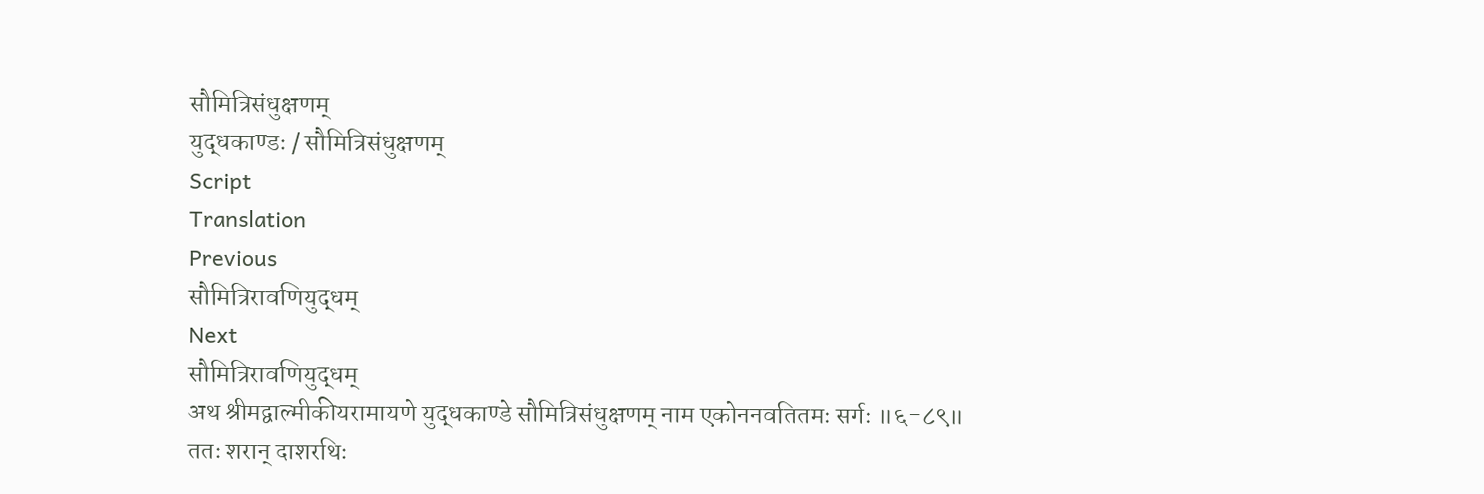सौमित्रिसंधुक्षणम्
युद्धकाण्डः / सौमित्रिसंधुक्षणम्
Script
Translation
Previous
सौमित्रिरावणियुद्धम्
Next
सौमित्रिरावणियुद्धम्
अथ श्रीमद्वाल्मीकीयरामायणे युद्धकाण्डे सौमित्रिसंधुक्षणम् नाम एकोननवतितमः सर्गः ॥६-८९॥
ततः शरान् दाशरथिः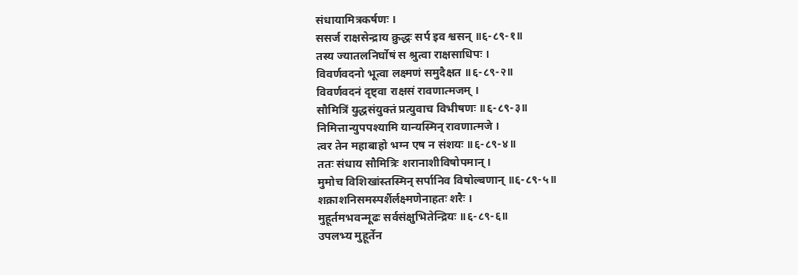संधायामित्रकर्षणः ।
ससर्ज राक्षसेन्द्राय क्रुद्धः सर्प इव श्वसन् ॥६-८९-१॥
तस्य ज्यातलनिर्घोषं स श्रुत्वा राक्षसाधिपः ।
विवर्णवदनो भूत्वा लक्ष्मणं समुदैक्षत ॥६-८९-२॥
विवर्णवदनं दृष्ट्वा राक्षसं रावणात्मजम् ।
सौमित्रिं युद्धसंयुक्तं प्रत्युवाच विभीषणः ॥६-८९-३॥
निमित्तान्युपपश्यामि यान्यस्मिन् रावणात्मजे ।
त्वर तेन महाबाहो भग्न एष न संशयः ॥६-८९-४॥
ततः संधाय सौमित्रिः शरानाशीविषोपमान् ।
मुमोच विशिखांस्तस्मिन् सर्पानिव विषोल्बणान् ॥६-८९-५॥
शक्राशनिसमस्पर्शैर्लक्ष्मणेनाहतः शरैः ।
मुहूर्तमभवन्मूढः सर्वसंक्षुभितेन्द्रियः ॥६-८९-६॥
उपलभ्य मुहूर्तेन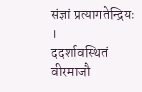संज्ञां प्रत्यागतेन्द्रियः ।
ददर्शावस्थितं वीरमाजौ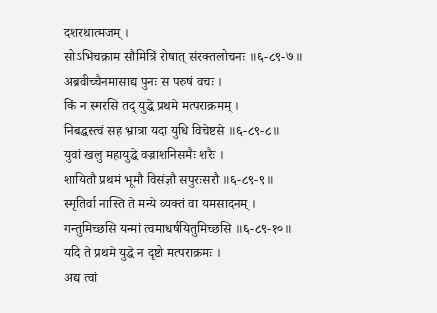दशरथात्मजम् ।
सोऽभिचक्राम सौमित्रिं रोषात् संरक्तलोचनः ॥६-८९-७॥
अब्रवीच्चैनमासाद्य पुनः स परुषं वचः ।
किं न स्मरसि तद् युद्धे प्रथमे मत्पराक्रमम् ।
निबद्धस्त्वं सह भ्रात्रा यदा युधि विचेष्टसे ॥६-८९-८॥
युवां खलु महायुद्धे वज्राशनिसमैः शरैः ।
शायितौ प्रथमं भूमौ विसंज्ञौ सपुरःसरौ ॥६-८९-९॥
स्मृतिर्वा नास्ति ते मन्ये व्यक्तं वा यमसादनम् ।
गन्तुमिच्छसि यन्मां त्वमाधर्षयितुमिच्छसि ॥६-८९-१०॥
यदि ते प्रथमे युद्धे न दृष्टो मत्पराक्रमः ।
अद्य त्वां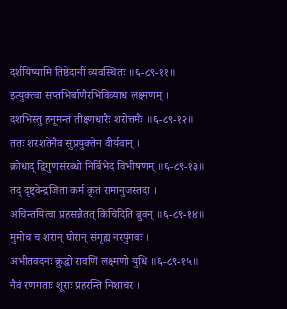दर्शयिष्यामि तिष्ठेदानीं व्यवस्थितः ॥६-८९-११॥
इत्युक्त्वा सप्तभिर्बाणैरभिविव्याध लक्ष्मणम् ।
दशभिस्तु हनूमन्तं तीक्ष्णधारैः शरोत्तमैः ॥६-८९-१२॥
ततः शरशतेनैव सुप्रयुक्तेन वीर्यवान् ।
क्रोधाद् द्विगुणसंरब्धो निर्बिभेद विभीषणम् ॥६-८९-१३॥
तद् दृष्ट्वेन्द्रजिता कर्म कृतं रामानुजस्तदा ।
अचिन्तयित्वा प्रहसन्नैतत् किंचिदिति ब्रुवन् ॥६-८९-१४॥
मुमोच च शरान् घोरान् संगृह्य नरपुंगवः ।
अभीतवदनः क्रुद्धो रावणिं लक्ष्मणो युधि ॥६-८९-१५॥
नैवं रणगताः शूराः प्रहरन्ति निशाचर ।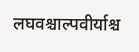लघवश्चाल्पवीर्याश्च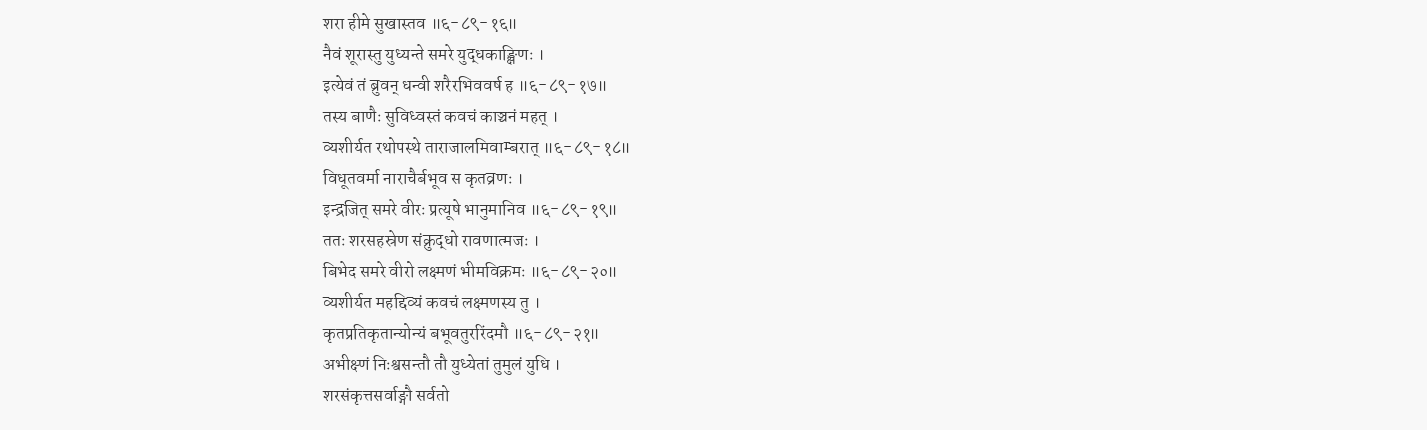शरा हीमे सुखास्तव ॥६-८९-१६॥
नैवं शूरास्तु युध्यन्ते समरे युद्धकाङ्क्षिणः ।
इत्येवं तं ब्रुवन् धन्वी शरैरभिववर्ष ह ॥६-८९-१७॥
तस्य बाणैः सुविध्वस्तं कवचं काञ्चनं महत् ।
व्यशीर्यत रथोपस्थे ताराजालमिवाम्बरात् ॥६-८९-१८॥
विधूतवर्मा नाराचैर्बभूव स कृतव्रणः ।
इन्द्रजित् समरे वीरः प्रत्यूषे भानुमानिव ॥६-८९-१९॥
ततः शरसहस्रेण संक्रुद्धो रावणात्मजः ।
बिभेद समरे वीरो लक्ष्मणं भीमविक्रमः ॥६-८९-२०॥
व्यशीर्यत महद्दिव्यं कवचं लक्ष्मणस्य तु ।
कृतप्रतिकृतान्योन्यं बभूवतुररिंदमौ ॥६-८९-२१॥
अभीक्ष्णं निःश्वसन्तौ तौ युध्येतां तुमुलं युधि ।
शरसंकृत्तसर्वाङ्गौ सर्वतो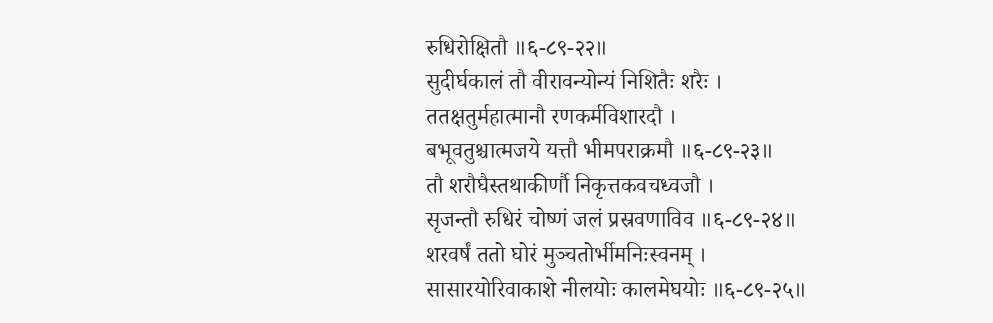रुधिरोक्षितौ ॥६-८९-२२॥
सुदीर्घकालं तौ वीरावन्योन्यं निशितैः शरैः ।
ततक्षतुर्महात्मानौ रणकर्मविशारदौ ।
बभूवतुश्चात्मजये यत्तौ भीमपराक्रमौ ॥६-८९-२३॥
तौ शरौघैस्तथाकीर्णौ निकृत्तकवचध्वजौ ।
सृजन्तौ रुधिरं चोष्णं जलं प्रस्रवणाविव ॥६-८९-२४॥
शरवर्षं ततो घोरं मुञ्चतोर्भीमनिःस्वनम् ।
सासारयोरिवाकाशे नीलयोः कालमेघयोः ॥६-८९-२५॥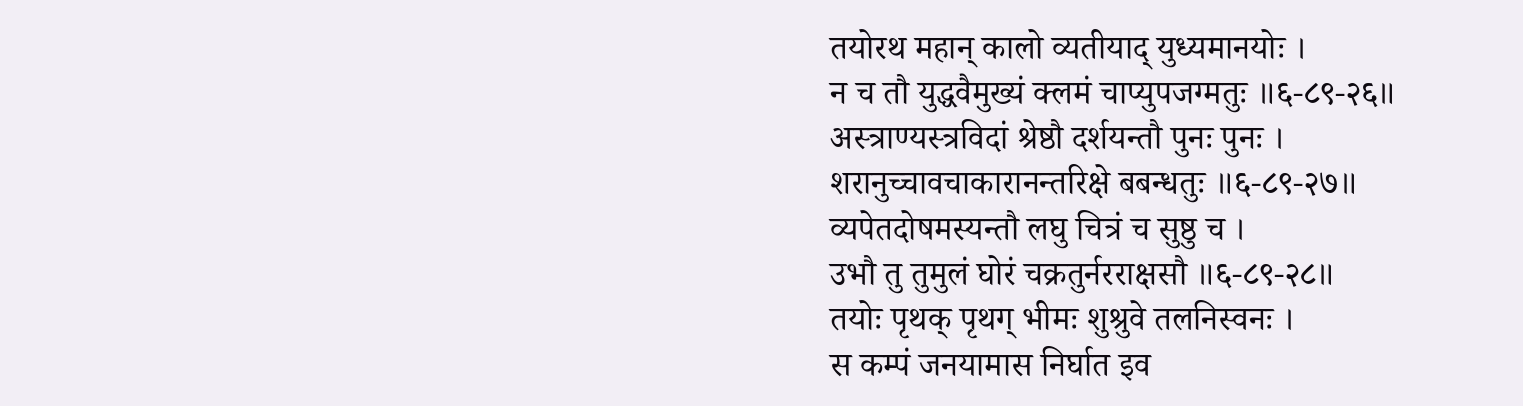तयोरथ महान् कालो व्यतीयाद् युध्यमानयोः ।
न च तौ युद्धवैमुख्यं क्लमं चाप्युपजग्मतुः ॥६-८९-२६॥
अस्त्राण्यस्त्रविदां श्रेष्ठौ दर्शयन्तौ पुनः पुनः ।
शरानुच्चावचाकारानन्तरिक्षे बबन्धतुः ॥६-८९-२७॥
व्यपेतदोषमस्यन्तौ लघु चित्रं च सुष्ठु च ।
उभौ तु तुमुलं घोरं चक्रतुर्नरराक्षसौ ॥६-८९-२८॥
तयोः पृथक् पृथग् भीमः शुश्रुवे तलनिस्वनः ।
स कम्पं जनयामास निर्घात इव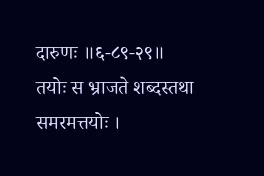दारुणः ॥६-८९-२९॥
तयोः स भ्राजते शब्दस्तथा समरमत्तयोः ।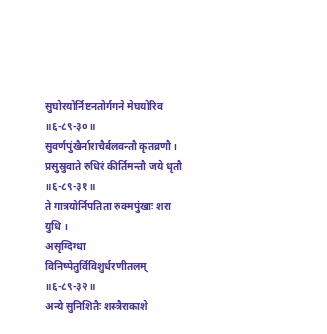सुघोरयोर्निष्टनतोर्गगने मेघयोरिव ॥६-८९-३०॥
सुवर्णपुंखैर्नाराचैर्बलवन्तौ कृतव्रणौ ।
प्रसुस्रुवाते रुधिरं कीर्तिमन्तौ जये धृतौ ॥६-८९-३१॥
ते गात्रयोर्निपतिता रुक्मपुंखाः शरा युधि ।
असृग्दिग्धा विनिष्पेतुर्विविशुर्धरणीतलम् ॥६-८९-३२॥
अन्ये सुनिशितैः शस्त्रैराकाशे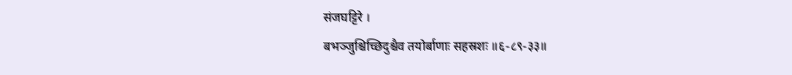संजघट्टिरे ।
बभञ्जुश्चिच्छिदुश्चैव तयोर्बाणाः सहस्रशः ॥६-८९-३३॥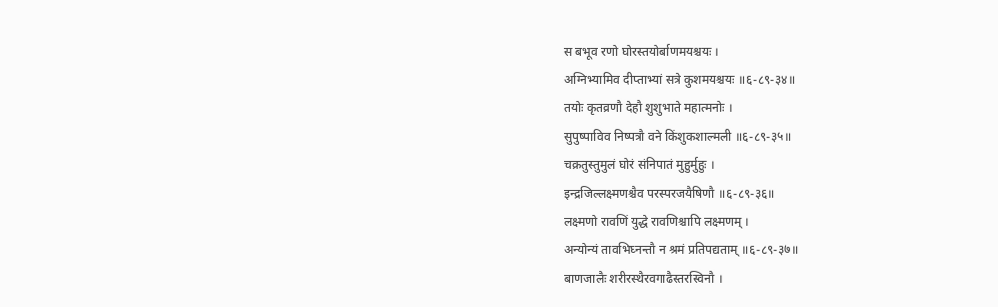स बभूव रणो घोरस्तयोर्बाणमयश्चयः ।
अग्निभ्यामिव दीप्ताभ्यां सत्रे कुशमयश्चयः ॥६-८९-३४॥
तयोः कृतव्रणौ देहौ शुशुभाते महात्मनोः ।
सुपुष्पाविव निष्पत्रौ वने किंशुकशाल्मली ॥६-८९-३५॥
चक्रतुस्तुमुलं घोरं संनिपातं मुहुर्मुहुः ।
इन्द्रजिल्लक्ष्मणश्चैव परस्परजयैषिणौ ॥६-८९-३६॥
लक्ष्मणो रावणिं युद्धे रावणिश्चापि लक्ष्मणम् ।
अन्योन्यं तावभिघ्नन्तौ न श्रमं प्रतिपद्यताम् ॥६-८९-३७॥
बाणजालैः शरीरस्थैरवगाढैस्तरस्विनौ ।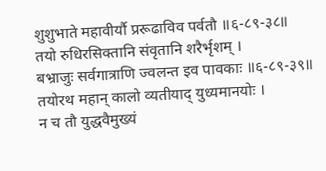शुशुभाते महावीर्यौ प्ररूढाविव पर्वतौ ॥६-८९-३८॥
तयो रुधिरसिक्तानि संवृतानि शरैर्भृशम् ।
बभ्राजुः सर्वगात्राणि ज्वलन्त इव पावकाः ॥६-८९-३९॥
तयोरथ महान् कालो व्यतीयाद् युध्यमानयोः ।
न च तौ युद्धवैमुख्यं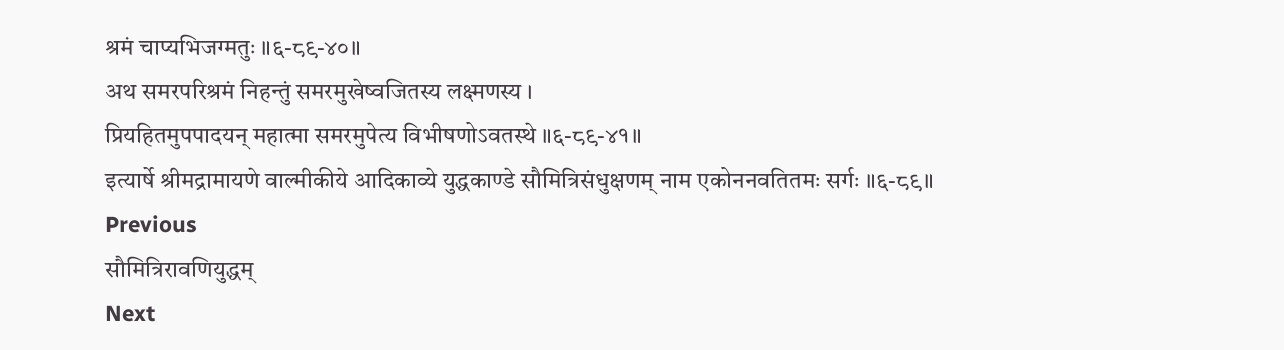श्रमं चाप्यभिजग्मतुः ॥६-८९-४०॥
अथ समरपरिश्रमं निहन्तुं समरमुखेष्वजितस्य लक्ष्मणस्य ।
प्रियहितमुपपादयन् महात्मा समरमुपेत्य विभीषणोऽवतस्थे ॥६-८९-४१॥
इत्यार्षे श्रीमद्रामायणे वाल्मीकीये आदिकाव्ये युद्धकाण्डे सौमित्रिसंधुक्षणम् नाम एकोननवतितमः सर्गः ॥६-८९॥
Previous
सौमित्रिरावणियुद्धम्
Next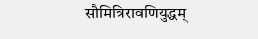सौमित्रिरावणियुद्धम्